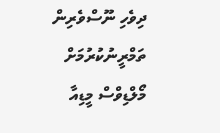ދިވެހި ނޫސްވެރިން ތަމްރީނުކުރުމަށް މޯލްޑިވްސް މީޑިއާ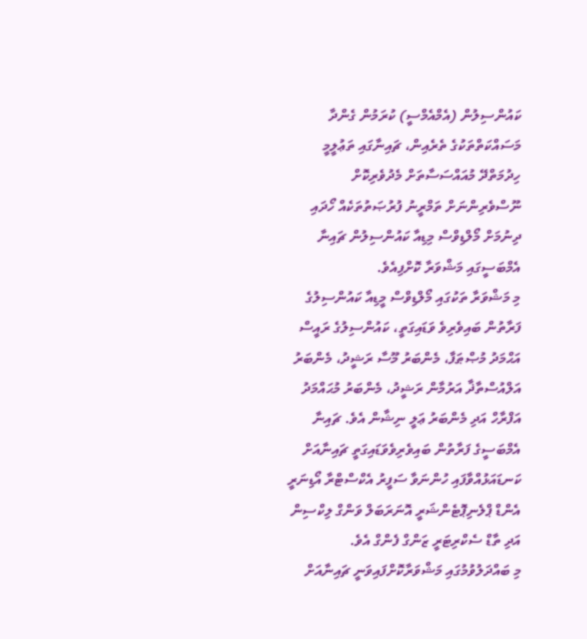ކައުންސިލުން (އެމްއެމްސީ) ކުރަމުން ގެންދާ މަސައްކަތްތަކުގެ ތެރެއިން، ޗައިނާގައި ތަޢުލީމީ ހިދުމަތްދޭ މުއައްސަސާތަށް މެދުވެރިކޮށް ނޫސްވެރިންނަށް ތަމްރީނު ފުރުޞަތުތަކެއް ހޯދައި ދިނުމަށް މޯލްޑިވްސް މިޑިއާ ކައުންސިލުން ޗައިނާ އެމްބަސީގައި މަޝްވަރާ ކޮށްފިއެވެ.
މި މަޝްވަރާ ތަކުގައި މޯލްޑިވްސް މީޑިއާ ކައުންސިލުގެ ފަރާތުން ބައިވެރިވެ ވަޑައިގަތީ، ކައުންސިލުގެ ރައީސް އަޙްމަދު މުޞްޠަފާ، މެންބަރު މޫސާ ރަޝީދު، މެންބަރު އަލްއުސްތާޛާ އަރުމާން ރަޝީދު، މެންބަރު މުޙައްމަދު އަފްރާހް އަދި މެންބަރު ޢަލީ ނިޝާން އެވެ. ޗައިނާ އެމްބަސީގެ ފަރާތުން ބައިވެރިވެވަޑައިގަތީ ޗައިނާއަށް ކަނޑައަޅުއްވާފައި ހުންނަވާ ސަފީރު އެކްސްޓްރާ އޯޑިނަރީ އެންޑް ޕްލެނިޕޮޓެންޝަރީ އޮނަރަބަލް ވަންގް ލިކްސިން އަދި ތާޑް ސެކްރިޓަރީ ޒަންގް ފެންގް އެވެ.
މި ބައްދަލުވުމުގައި މަޝްވަރާކޮށްފައިވަނީ ޗައިނާއަށް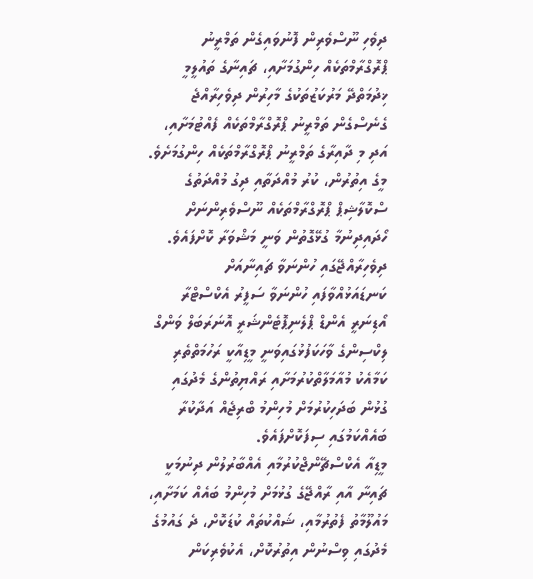ދިވެހި ނޫސްވެރިން ފޮނުވައިގެން ތަމްރީނު ޕްރޮގްރާމްތަކެއް ހިންގުމަށާއި، ޗައިނާގެ ތައުލީމީ ޚިދުމަތްދޭ މަރުކަޒުތަކުގެ މާހިރުން ދިވެހިރާއްޖެ ގެނެސްގެން ތަމްރީނު ޕްރޮގްރާމްތަކެއް ފެއްޓުމަށާއި، އަދި މި ދާއިރާގެ ތަމްރީނު ޕްރޮގްރާމްތަކެއް ހިންގުމަށެވެ. މީގެ އިތުރުން، ކުރު މުއްދަތާއި ދިގު މުއްދަތުގެ ސްކޮލާޝިޕް ޕްރޮގްރާމްތަކެއް ނޫސްވެރިންނަށް ހޯދައިދިނުމާ ގުޅޭގޮތުން ވަނީ މަޝްވަރާ ކޮށްފައެވެ.
ދިވެހިރާއްޖޭގައި ހުންނަވާ ޗައިނާއަށް ކަނޑައަޅުއްވާފައި ހުންނަވާ ސަފީރު އެކްސްޓްރާ އޯޑިނަރީ އެންޑް ޕްލެނިޕޮޓެންޝަރީ އޮނަރަބަލް ވަންގް ލިކްސިންގެ ވާހަކަފުޅުގައިވަނީ މީޑިއާކީ ރަހުމަތްތެރި ކަމާއެކު މުއާމަލާތްކުރުމަށާއި ރައްޔިތުންގެ މެދުގައި ގުޅުން ބަދަހިކުރުމަށް މުހިންމު ބްރިޖެއް އަދާކުރާ ބައެއްކަމުގައި ސިފަކޮށްފައެވެ.
މީޑިއާ އެކްސްޗޭންޖްކުރުމާއި އެއްބާރުލުން ދިނުމަކީ ޗައިނާ އާއި ރާއްޖޭގެ ގުޅުމަށް މުހިންމު ބައެއް ކަމަށާއި، މައުލޫމާތު ފެތުރުމާއި، ޝައްކުތައް ކުޑަކޮށް، ދެ ގައުމުގެ މެދުގައި ވިސްނުން އިތުރުކޮށް، އެކުވެރިކަން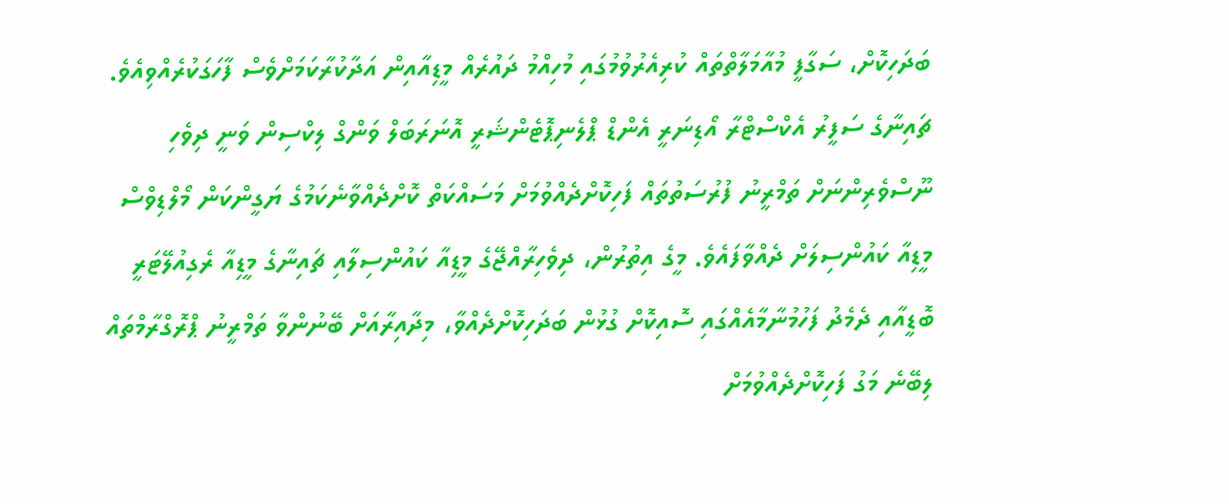ބަދަހިކޮށް، ސަގާފީ މުއާމަލާތްތައް ކުރިއެރުވުމުގައި މުހިއްމު ދައުރެއް މީޑިއާއިން އަދާކުރާކަމަށްވެސް ފާހަގަކުރެއްވިއެވެ.
ޗައިނާގެ ސަފީރު އެކްސްޓްރާ އޯޑިނަރީ އެންޑް ޕްލެނިޕޮޓެންޝަރީ އޮނަރަބަލް ވަންގް ލިކްސިން ވަނީ ދިވެހި ނޫސްވެރިންނަށް ތަމްރީނު ފުރުސަތުތައް ފަހިކޮށްދެއްވުމަށް މަސައްކަތް ކޮށްދެއްވާނެކަމުގެ ޔަގީންކަން މޯލްޑިވްސް މީޑިއާ ކައުންސިލަށް ދެއްވާފައެވެ. މީގެ އިތުރުން، ދިވެހިރާއްޖޭގެ މީޑިއާ ކައުންސިލާއި ޗައިނާގެ މީޑިއާ ރެގިއުލޭޓަރީ ބޮޑީއާއި ދެމެދު ފަހުމުނާމާއެއްގައި ސޮއިކޮށް ގުޅުން ބަދަހިކޮށްދެއްވާ، މިދާއިރާއަށް ބޭނުންވާ ތަމްރީނު ޕްރޮގްރާމްތައް ލިބޭނެ މަގު ފަހިކޮށްދެއްވުމަށް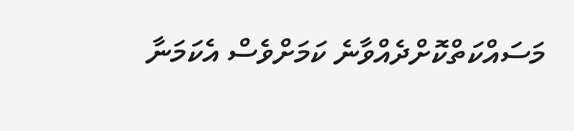މަސައްކަތްކޮށްދެއްވާނެ ކަމަށްވެސް އެކަމަނާ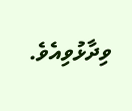ވިދާޅުވިއެވެ.